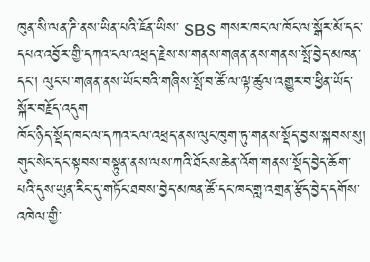ཁུན་སི་ལན་ཌི་ནས་ཡིན་པའི་ཇོན་ཡིས་ SBS གསར་ཁང་ལ་ཁོང་ལ་སྒོར་མོ་དང་དཔའ་འབྱོར་གྱི་དཀའ་ངལ་འཕྲད་རྗེས་ས་གནས་གཞན་ནས་གནས་སྤོ་བྱེད་མཁན་དང་། ལུང་པ་གཞན་ནས་ཡོང་བའི་གཞིས་སྤོ་བ་ཚོ་ལ་ལྟ་ཚུལ་འགྱུར་བ་ཕྱིན་ཡོད་སྐོར་བརྗོད་འདུག
ཁོང་ཉིད་སྡོད་ཁང་ལ་དཀའ་ངལ་འཕྲད་ནས་ལུང་ཁུག་ཏུ་གནས་སྡོད་བྱས་སྐབས་སུ། གུང་སེང་དང་སྟབས་བསྟུན་ནས་ལས་ཀའི་ཐོངས་ཆེན་འོག་གནས་སྡོད་བྱེད་ཆོག་པའི་དུས་ཡུན་རིང་དུ་གཏོང་ཐབས་བྱེད་མཁན་ཚོ་དང་ཁང་གླ་འགྲན་རྩོད་བྱེད་དགོས་འཁེལ་གྱི་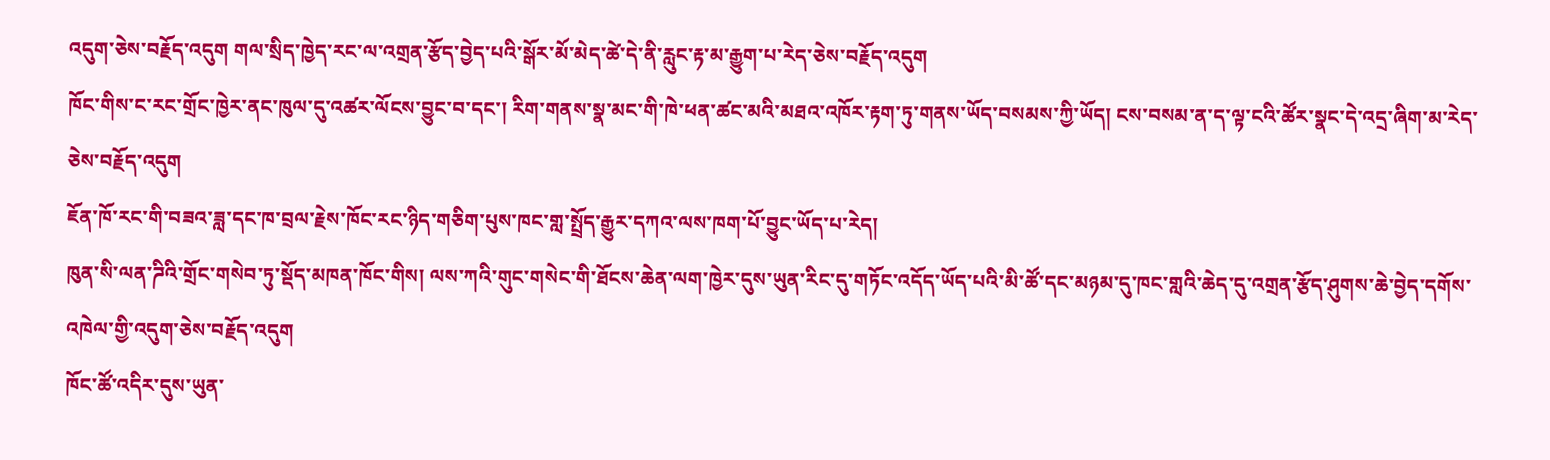འདུག་ཅེས་བརྗོད་འདུག གལ་སྲིད་ཁྱེད་རང་ལ་འགྲན་རྩོད་བྱེད་པའི་སྒོར་མོ་མེད་ཚེ་དེ་ནི་རླུང་རྟ་མ་རྒྱུག་པ་རེད་ཅེས་བརྗོད་འདུག
ཁོང་གིས་ང་རང་གྲོང་ཁྱེར་ནང་ཁུལ་དུ་འཚར་ལོངས་བྱུང་བ་དང་། རིག་གནས་སྣ་མང་གི་ཁེ་ཕན་ཚང་མའི་མཐའ་འཁོར་རྟག་ཏུ་གནས་ཡོད་བསམས་ཀྱི་ཡོད། ངས་བསམ་ན་ད་ལྟ་ངའི་ཚོར་སྣང་དེ་འདྲ་ཞིག་མ་རེད་ཅེས་བརྗོད་འདུག
ཇོན་ཁོ་རང་གི་བཟའ་ཟླ་དང་ཁ་བྲལ་རྗེས་ཁོང་རང་ཉིད་གཅིག་པུས་ཁང་གླ་སྤྲོད་རྒྱུར་དཀའ་ལས་ཁག་པོ་བྱུང་ཡོད་པ་རེད།
ཁུན་སི་ལན་ཌིའི་གྲོང་གསེབ་ཏུ་སྡོད་མཁན་ཁོང་གིས། ལས་ཀའི་གུང་གསེང་གི་ཐོངས་ཆེན་ལག་ཁྱེར་དུས་ཡུན་རིང་དུ་གཏོང་འདོད་ཡོད་པའི་མི་ཚོ་དང་མཉམ་དུ་ཁང་གླའི་ཆེད་དུ་འགྲན་རྩོད་ཤུགས་ཆེ་བྱེད་དགོས་འཁེལ་གྱི་འདུག་ཅེས་བརྗོད་འདུག
ཁོང་ཚོ་འདིར་དུས་ཡུན་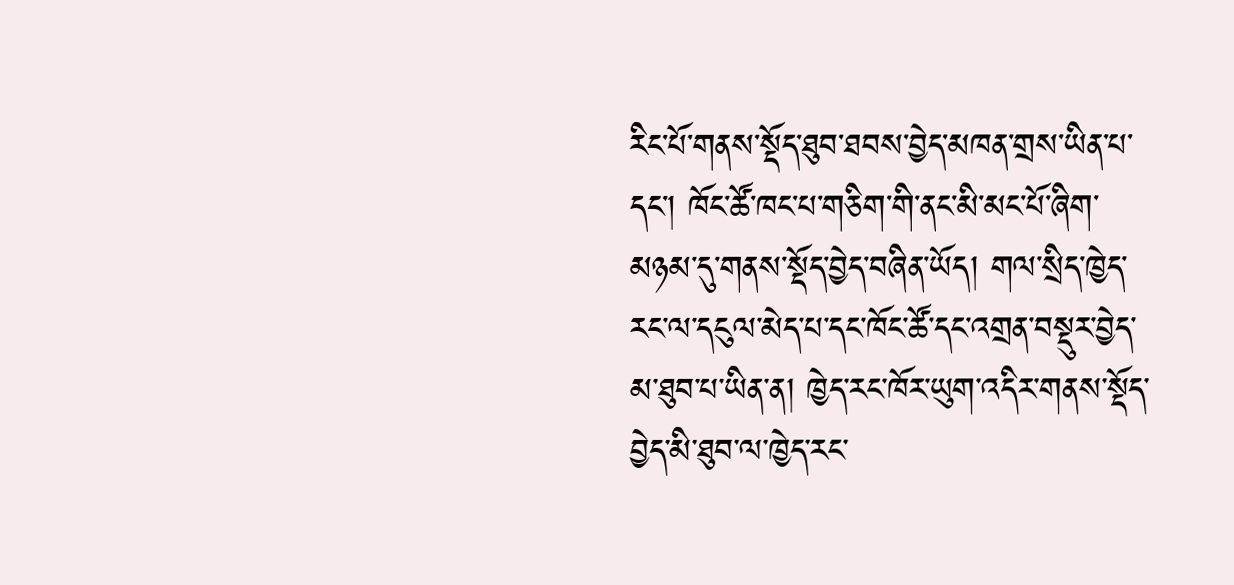རིང་པོ་གནས་སྡོད་ཐུབ་ཐབས་བྱེད་མཁན་གྲས་ཡིན་པ་དང་། ཁོང་ཚོ་ཁང་པ་གཅིག་གི་ནང་མི་མང་པོ་ཞིག་མཉམ་དུ་གནས་སྡོད་བྱེད་བཞིན་ཡོད། གལ་སྲིད་ཁྱེད་རང་ལ་དངུལ་མེད་པ་དང་ཁོང་ཚོ་དང་འགྲན་བསྡུར་བྱེད་མ་ཐུབ་པ་ཡིན་ན། ཁྱེད་རང་ཁོར་ཡུག་འདིར་གནས་སྡོད་བྱེད་མི་ཐུབ་ལ་ཁྱེད་རང་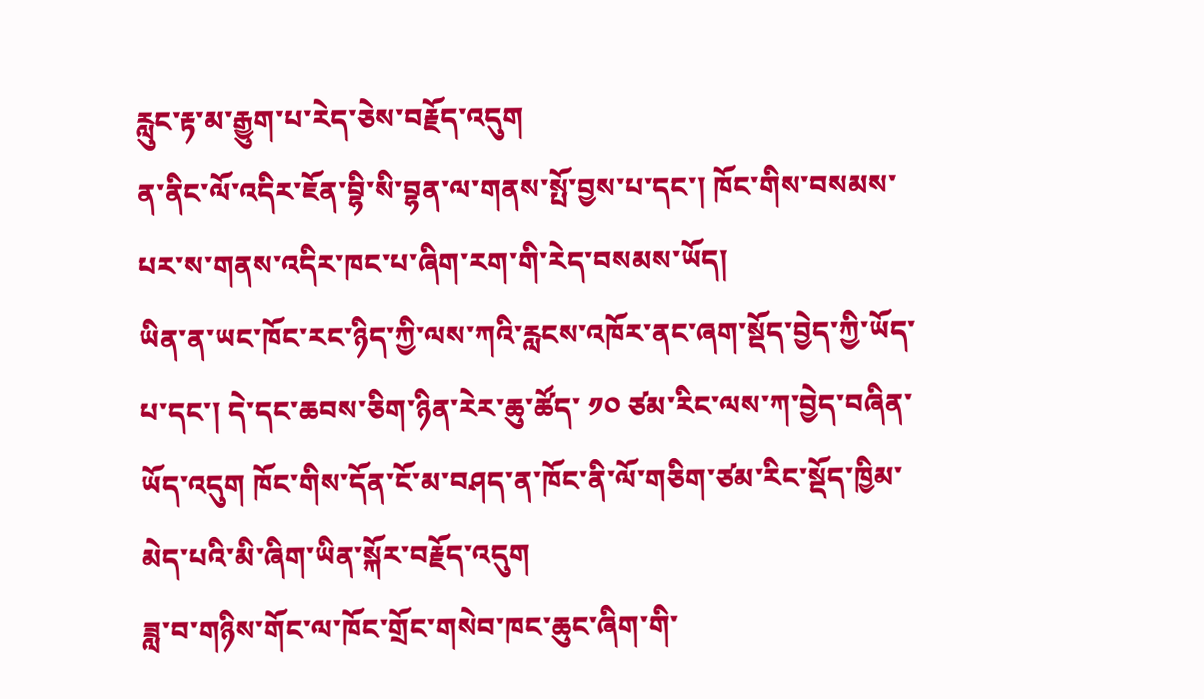རླུང་རྟ་མ་རྒྱུག་པ་རེད་ཅེས་བརྗོད་འདུག
ན་ནིང་ལོ་འདིར་ཇོན་བྷི་སི་བྷན་ལ་གནས་སྤོ་བྱས་པ་དང་། ཁོང་གིས་བསམས་པར་ས་གནས་འདིར་ཁང་པ་ཞིག་རག་གི་རེད་བསམས་ཡོད།
ཡིན་ན་ཡང་ཁོང་རང་ཉིད་ཀྱི་ལས་ཀའི་རླངས་འཁོར་ནང་ཞག་སྡོད་བྱེད་ཀྱི་ཡོད་པ་དང་། དེ་དང་ཆབས་ཅིག་ཉིན་རེར་ཆུ་ཚོད་ ༡༠ ཙམ་རིང་ལས་ཀ་བྱེད་བཞིན་ཡོད་འདུག ཁོང་གིས་དོན་ངོ་མ་བཤད་ན་ཁོང་ནི་ལོ་གཅིག་ཙམ་རིང་སྡོད་ཁྱིམ་མེད་པའི་མི་ཞིག་ཡིན་སྐོར་བརྗོད་འདུག
ཟླ་བ་གཉིས་གོང་ལ་ཁོང་གྲོང་གསེབ་ཁང་ཆུང་ཞིག་གི་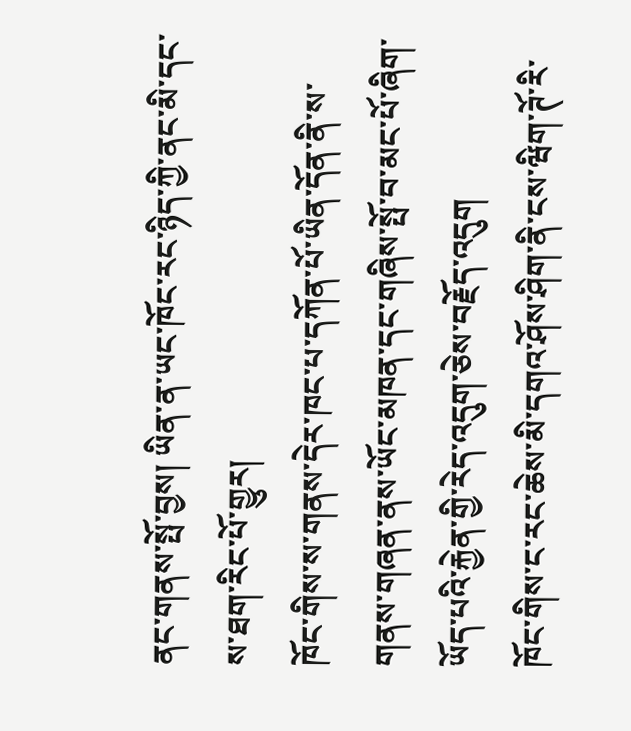ནང་གནས་སྤོ་བྱས། ཡིན་ན་ཡང་ཁོང་རང་ཉིད་ཀྱི་ནང་མི་དང་ས་ཐག་རིང་པོ་གྱུར།
ཁོང་གིས་ས་གནས་དེར་ཁང་པ་དཀོན་པོ་ཡིན་དོན་ནི་ས་གནས་གཞན་ནས་ཡོང་མཁན་དང་གཞིས་སྤོ་བ་མང་པོ་ཞིག་ཡོད་པའི་རྐྱེན་གྱི་རེད་འདུག་ཅེས་བརྗོད་འདུག
ཁོང་གིས་ང་རང་ཆེས་མི་དགའ་ཤོས་ཤིག་ནི་ངས་ཝིག་ཊོ་རི་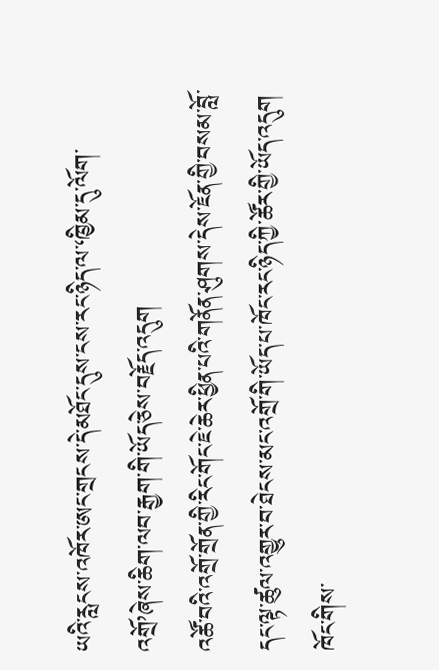ཡའི་རླངས་འཁོར་ཨང་གྲངས་དེ་མཐོང་དུས་ངས་རང་ཉིད་ལ་‘ཁྱིམ་དུ་ལོག་འགྲོ’ཞེས་ཆིག་ལབ་རྒྱག་གི་ཡོད་ཅེས་བརྗོད་འདུག
འཚོ་བའི་འགྲོ་གྲོན་གྱི་རིང་གོང་ཇེ་ཆེར་ཕྱིན་པའི་གནོན་ཤུགས་དེས་ཇོན་གྱི་བསམ་བློ་དང་ལྟ་ཚུལ་འགྱུར་བ་ཐེངས་མང་འགྲོ་གི་ཡོད་པ་ཁོང་རང་ཉིད་ཀྱི་ཚོར་གྱི་ཡོད་འདུག
ཁོང་གིས་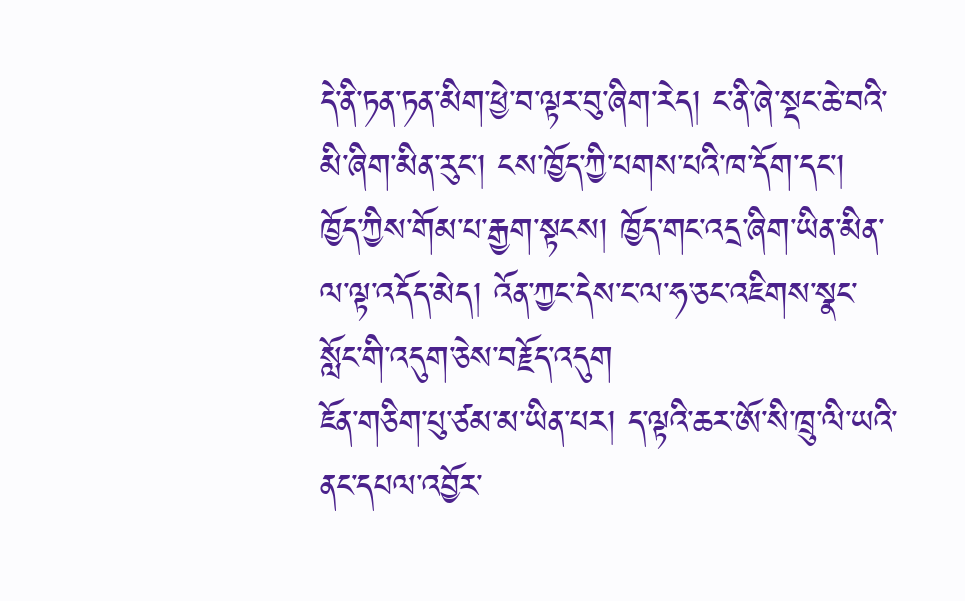དེ་ནི་ཏན་ཏན་མིག་ཕྱེ་བ་ལྟར་བུ་ཞིག་རེད། ང་ནི་ཞེ་སྡང་ཆེ་བའི་མི་ཞིག་མིན་རུང་། ངས་ཁྱོད་ཀྱི་པགས་པའི་ཁ་དོག་དང་། ཁྱོད་ཀྱིས་གོམ་པ་རྒྱག་སྟངས། ཁྱོད་གང་འདྲ་ཞིག་ཡིན་མིན་ལ་ལྟ་འདོད་མེད། འོན་ཀྱང་དེས་ང་ལ་ཧ་ཅང་འཇིགས་སྣང་སློང་གི་འདུག་ཅེས་བརྗོད་འདུག
ཇོན་གཅིག་པུ་ཙམ་མ་ཡིན་པར། ད་ལྟའི་ཆར་ཨོ་སི་ཁྲུ་ལི་ཡའི་ནང་དཔལ་འབྱོར་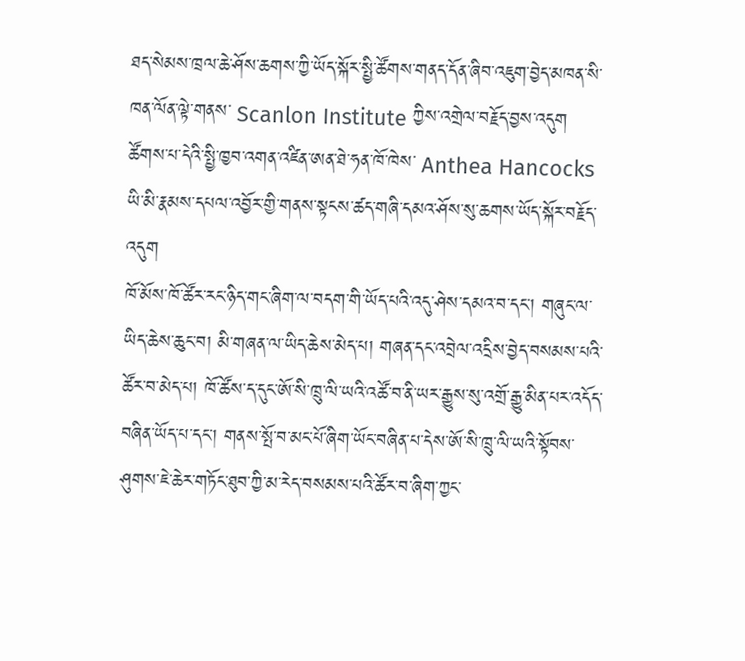ཐད་སེམས་ཁྲལ་ཆེ་ཤོས་ཆགས་ཀྱི་ཡོད་སྐོར་སྤྱི་ཚོགས་གནད་དོན་ཞིབ་འཇུག་བྱེད་མཁན་སི་ཁན་ལོན་ལྟེ་གནས་ Scanlon Institute ཀྱིས་འགྲེལ་བརྗོད་བྱས་འདུག
ཚོགས་པ་དེའི་སྤྱི་ཁྱབ་འགན་འཛིན་ཨན་ཐེ་ཧན་ཁོ་ཁེས་ Anthea Hancocks ཡི་མི་རྣམས་དཔལ་འབྱོར་གྱི་གནས་སྟངས་ཚད་གཞི་དམའ་ཤོས་སུ་ཆགས་ཡོད་སྐོར་བརྗོད་འདུག
ཁོ་མོས་ཁོ་ཚོར་རང་ཉིད་གང་ཞིག་ལ་བདག་གི་ཡོད་པའི་འདུ་ཤེས་དམའ་བ་དང་། གཞུང་ལ་ཡིད་ཆེས་ཆུང་བ། མི་གཞན་ལ་ཡིད་ཆེས་མེད་པ། གཞན་དང་འབྲེལ་འདྲིས་བྱེད་བསམས་པའི་ཚོར་བ་མེད་པ། ཁོ་ཚོས་ད་དུང་ཨོ་སི་ཁྲུ་ལི་ཡའི་འཚོ་བ་ནི་ཡར་རྒྱུས་སུ་འགྲོ་རྒྱུ་མིན་པར་འདོད་བཞིན་ཡོད་པ་དང་། གནས་སྤོ་བ་མང་པོ་ཞིག་ཡོང་བཞིན་པ་དེས་ཨོ་སི་ཁྲུ་ལི་ཡའི་སྟོབས་ཤུགས་ཇེ་ཆེར་གཏོང་ཐུབ་ཀྱི་མ་རེད་བསམས་པའི་ཚོར་བ་ཞིག་ཀྱང་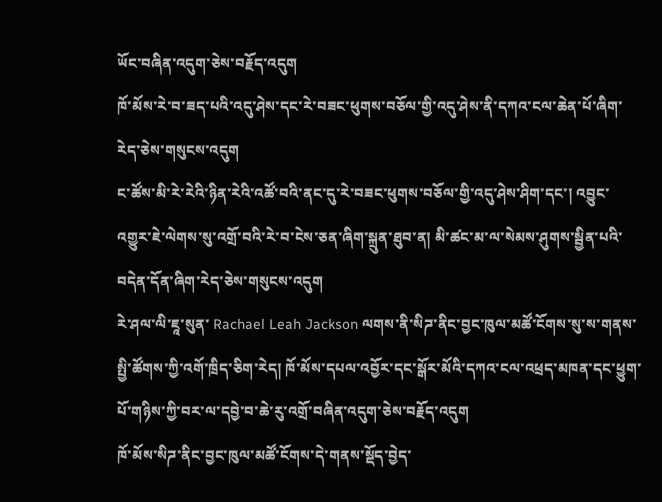ཡོང་བཞིན་འདུག་ཅེས་བརྗོད་འདུག
ཁོ་མོས་རེ་བ་ཟད་པའི་འདུ་ཤེས་དང་རེ་བཟང་ཕུགས་བཅོལ་གྱི་འདུ་ཤེས་ནི་དཀའ་ངལ་ཆེན་པོ་ཞིག་རེད་ཅེས་གསུངས་འདུག
ང་ཚོས་མི་རེ་རེའི་ཉིན་རེའི་འཚོ་བའི་ནང་དུ་རེ་བཟང་ཕུགས་བཅོལ་གྱི་འདུ་ཤེས་ཤིག་དང་། འབྱུང་འགྱུར་ཇེ་ལེགས་སུ་འགྲོ་བའི་རེ་བ་ངེས་ཅན་ཞིག་སྐྲུན་ཐུབ་ན། མི་ཚང་མ་ལ་སེམས་ཤུགས་སྦྱིན་པའི་བདེན་དོན་ཞིག་རེད་ཅེས་གསུངས་འདུག
རེ་ཤལ་ལི་ཇཱ་སུན་ Rachael Leah Jackson ལགས་ནི་སིཌ་ནིང་བྱང་ཁུལ་མཚོ་ངོགས་སུ་ས་གནས་སྤྱི་ཚོགས་ཀྱི་འགོ་ཁྲིད་ཅིག་རེད། ཁོ་མོས་དཔལ་འབྱོར་དང་སྒོར་མོའི་དཀའ་ངལ་འཕྲད་མཁན་དང་ཕྱུག་པོ་གཉིས་ཀྱི་བར་ལ་དབྱེ་བ་ཆེ་རུ་འགྲོ་བཞིན་འདུག་ཅེས་བརྗོད་འདུག
ཁོ་མོས་སིཌ་ནིང་བྱང་ཁུལ་མཚོ་ངོགས་དེ་གནས་སྡོད་བྱེད་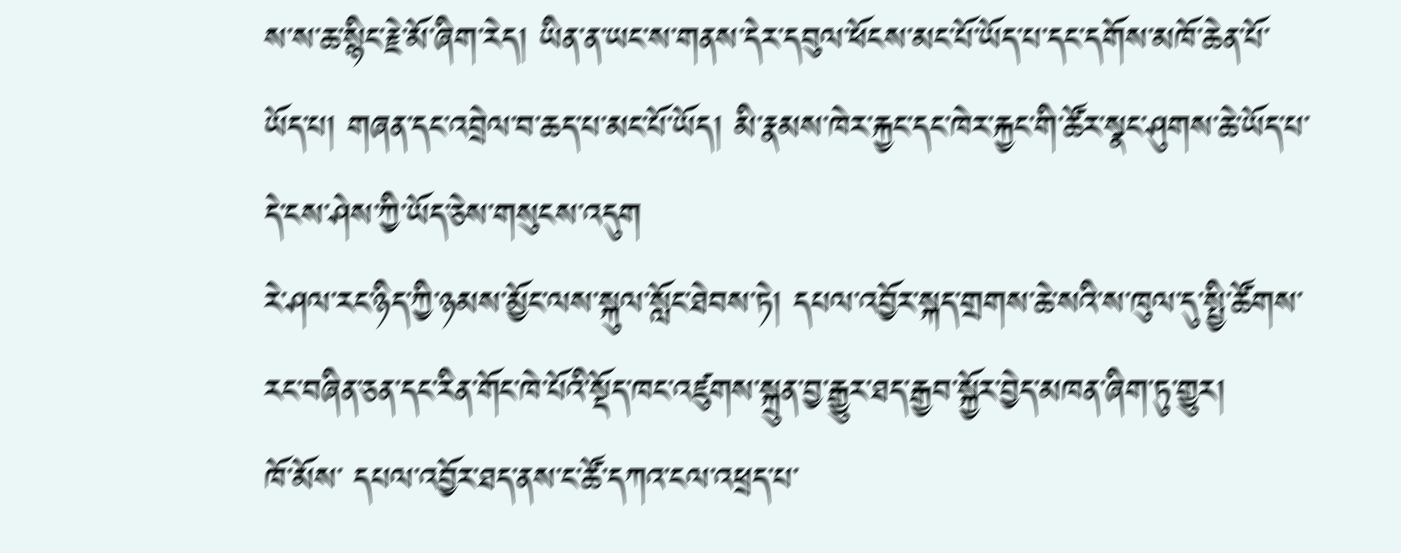ས་ས་ཆ་སྙིང་རྗེ་མོ་ཞིག་རེད། ཡིན་ན་ཡང་ས་གནས་དེར་དབུལ་ཕོངས་མང་པོ་ཡོད་པ་དང་དགོས་མཁོ་ཆེན་པོ་ཡོད་པ། གཞན་དང་འབྲེལ་བ་ཆད་པ་མང་པོ་ཡོད། མི་རྣམས་ཁེར་རྐྱང་དང་ཁེར་རྐྱང་གི་ཚོར་སྣང་ཤུགས་ཆེ་ཡོད་པ་དེ་ངས་ཤེས་ཀྱི་ཡོད་ཅེས་གསུངས་འདུག
རེ་ཤལ་རང་ཉིད་ཀྱི་ཉམས་མྱོང་ལས་སྐུལ་སློང་ཐེབས་ཏེ། དཔལ་འབྱོར་སྐད་གྲགས་ཆེ་སའི་ས་ཁུལ་དུ་སྤྱི་ཚོགས་རང་བཞིན་ཅན་དང་རིན་གོང་ཁེ་པོའི་སྡོད་ཁང་འཛུགས་སྐྲུན་བྱ་རྒྱུར་ཐད་རྒྱབ་སྐྱོར་བྱེད་མཁན་ཞིག་ཏུ་གྱུར།
ཁོ་མོས་ དཔལ་འབྱོར་ཐད་ནས་ང་ཚོ་དཀའ་ངལ་འཕྲད་པ་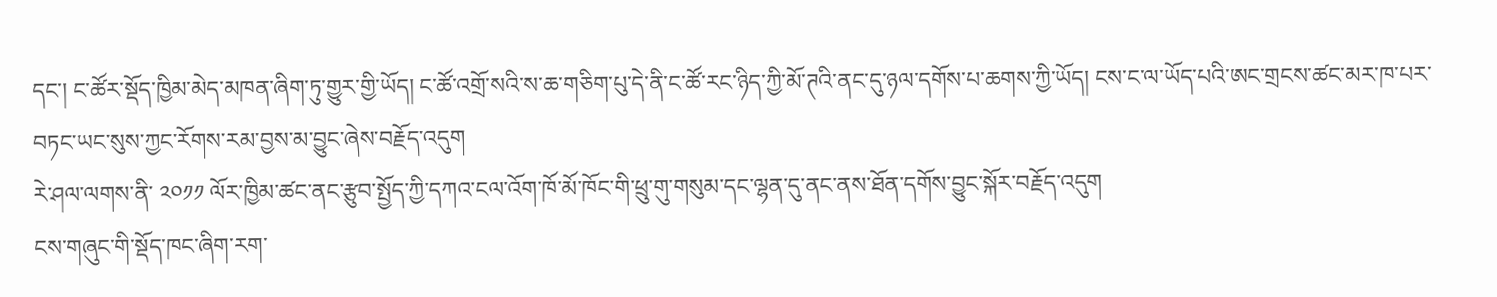དང་། ང་ཚོར་སྡོད་ཁྱིམ་མེད་མཁན་ཞིག་ཏུ་གྱུར་གྱི་ཡོད། ང་ཚོ་འགྲོ་སའི་ས་ཆ་གཅིག་པུ་དེ་ནི་ང་ཚོ་རང་ཉིད་ཀྱི་མོ་ཊའི་ནང་དུ་ཉལ་དགོས་པ་ཆགས་ཀྱི་ཡོད། ངས་ང་ལ་ཡོད་པའི་ཨང་གྲངས་ཚང་མར་ཁ་པར་བཏང་ཡང་སུས་ཀྱང་རོགས་རམ་བྱས་མ་བྱུང་ཞེས་བརྗོད་འདུག
རེ་ཤལ་ལགས་ནི་ ༢༠༡༡ ལོར་ཁྱིམ་ཚང་ནང་རྩུབ་སྤྱོད་ཀྱི་དཀའ་ངལ་འོག་ཁོ་མོ་ཁོང་གི་ཕྲུ་གུ་གསུམ་དང་ལྷན་དུ་ནང་ནས་ཐོན་དགོས་བྱུང་སྐོར་བརྗོད་འདུག
ངས་གཞུང་གི་སྡོད་ཁང་ཞིག་རག་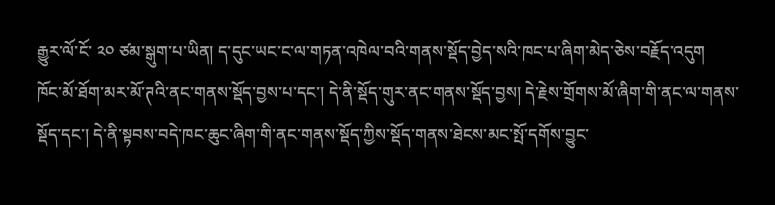རྒྱུར་ལོ་ངོ་ ༢༠ ཙམ་སྒུག་པ་ཡིན། ད་དུང་ཡང་ང་ལ་གཏན་འཁེལ་བའི་གནས་སྡོད་བྱེད་སའི་ཁང་པ་ཞིག་མེད་ཅེས་བརྗོད་འདུག
ཁོང་མོ་ཐོག་མར་མོ་ཊའི་ནང་གནས་སྡོད་བྱས་པ་དང་། དེ་ནི་སྡོད་གུར་ནང་གནས་སྡོད་བྱས། དེ་རྗེས་གྲོགས་མོ་ཞིག་གི་ནང་ལ་གནས་སྡོད་དང་། དེ་ནི་སྟབས་བདེ་ཁང་ཆུང་ཞིག་གི་ནང་གནས་སྡོད་ཀྱིས་སྡོད་གནས་ཐེངས་མང་སྤོ་དགོས་བྱུང་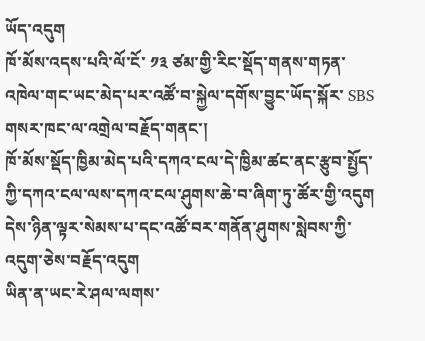ཡོད་འདུག
ཁོ་མོས་འདས་པའི་ལོ་ངོ་ ༡༣ ཙམ་གྱི་རིང་སྡོད་གནས་གཏན་འཁེལ་གང་ཡང་མེད་པར་འཚོ་བ་སྐྱེལ་དགོས་བྱུང་ཡོད་སྐོར་ SBS གསར་ཁང་ལ་འགྲེལ་བརྗོད་གནང་།
ཁོ་མོས་སྡོད་ཁྱིམ་མེད་པའི་དཀའ་ངལ་དེ་ཁྱིམ་ཚང་ནང་རྩུབ་སྤྱོད་ཀྱི་དཀའ་ངལ་ལས་དཀའ་ངལ་ཤུགས་ཆེ་བ་ཞིག་ཏུ་ཚོར་གྱི་འདུག དེས་ཉིན་ལྟར་སེམས་པ་དང་འཚོ་བར་གནོན་ཤུགས་སླེབས་ཀྱི་འདུག་ཅེས་བརྗོད་འདུག
ཡིན་ན་ཡང་རེ་ཤལ་ལགས་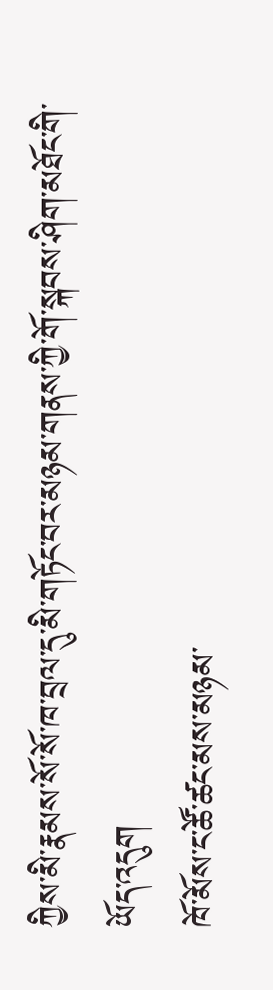ཀྱིས་མི་རྣམས་སོ་སོ་ཁ་བྲལ་དུ་མི་གཏོང་བར་མཉམ་གནས་ཀྱི་གོ་སྐབས་ཤིག་མཐོང་གི་ཡོད་འདུག
ཁོ་མོས་ང་ཚོ་ཚང་མས་མཉམ་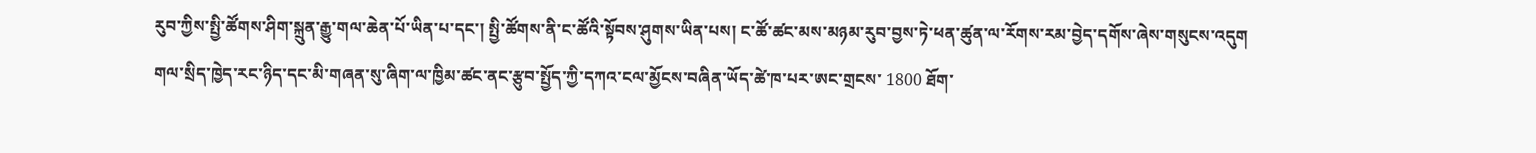རུབ་ཀྱིས་སྤྱི་ཚོགས་ཤིག་སྐྲུན་རྒྱུ་གལ་ཆེན་པོ་ཡིན་པ་དང་། སྤྱི་ཚོགས་ནི་ང་ཚོའི་སྟོབས་ཤུགས་ཡིན་པས། ང་ཚོ་ཚང་མས་མཉམ་རུབ་བྱས་ཏེ་ཕན་ཚུན་ལ་རོགས་རམ་བྱེད་དགོས་ཞེས་གསུངས་འདུག
གལ་སྲིད་ཁྱེད་རང་ཉིད་དང་མི་གཞན་སུ་ཞིག་ལ་ཁྱིམ་ཚང་ནང་རྩུབ་སྤྱོད་ཀྱི་དཀའ་ངལ་མྱོངས་བཞིན་ཡོད་ཚེ་ཁ་པར་ཨང་གྲངས་ 1800 ཐོག་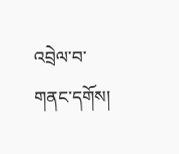འབྲེལ་བ་གནང་དགོས།